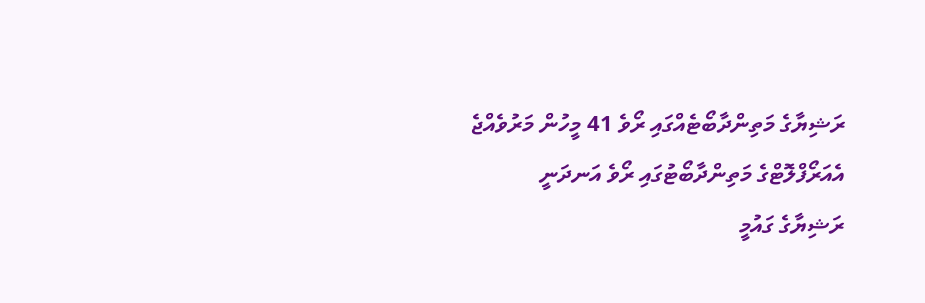ރަޝިޔާގެ މަތިންދާބޯޓެއްގައި ރޯވެ 41 މީހުން މަރުވެއްޖެ
އެއަރޯފްލޮޓްގެ މަތިންދާބޯޓުގައި ރޯވެ އަނދަނީ
ރަޝިޔާގެ ގައުމީ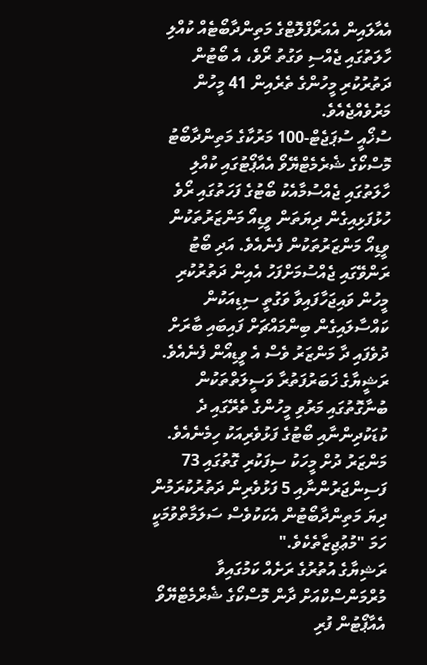އެއާލައިން އެއަރޯފްލޮޓްގެ މަތިންދާބޯޓެއް ކުއްލި ހާލަތުގައި ޖެއްސި ވަގުތު ރޯވެ، އެ ބޯޓުން ދަތުރުކުރި މީހުންގެ ތެރެއިން 41 މީހުން މަރުވެއްޖެއެވެ.
ސުޚޯއީ ސުޕަޖެޓް-100 މަރުކާގެ މަތިންދާބޯޓު މޮސްކޯގެ ޝެރެމެޓްޔޭވޯ އެއާޕޯޓުގައި ކުއްލި ހާލަތުގައި ޖެއްސުމާއެކު ބޯޓުގެ ފަހަތުގައި ރޯވެ ހުޅުފަޅިއިގެން ދިޔަތަން ވީޑިއޯ މަންޒަރުތަކުން ވީޑިއޯ މަންޒަރުތަކުން ފެނެއެވެ. އަދި ބޯޓު ރަންވޭގައި ޖެއްސުމަށްފަހު އެއިން ދަތުރުކުރި މީހުން ވައިޖަހާފައިވާ ވަގުތީ ސިޑިއަކުން ކައްސާލައިގެން ބިންމައްޗަށް ފައިބައި ބާރަށް ދުވެފައި ދާ މަންޒަރު ވެސް އެ ވީޑިއޯން ފެނެއެވެ.
ރަޝީޔާގެ ޚަބަރުފަތުރާ ވަސީލަތްތަކުން ބުނާގޮތުގައި މަރުވި މީހުންގެ ތެރޭގައި ދެ ކުޑަކުދިންނާއި ބޯޓުގެ ފަޅުވެރިއަކު ހިމެނެއެވެ.
މަންޒަރު ދުށް މީހަކު ސިފަކުރި ގޮތުގައި 73 ފަސިންޖަރުންނާއި 5 ފަޅުވެރިން ދަތުރުކުރަމުން ދިޔަ މަތިންދާބޯޓުން އެކަކުވެސް ސަލަމާތްވުމަކީ ހަމަ "މުޢުޖިޒާތެކެވެ."
ރަޝިޔާގެ އުތުރުގެ ރަށެއް ކަމުގައިވާ މުރްމަންސްކްއަށް ދާން މޮސްކޯގެ ޝެރްމެޓްޔޭވޯ އެއާޕޯޓުން ފުރި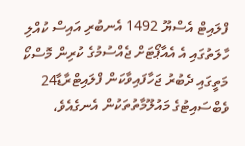ފްލައިޓް އެސްޔޫ 1492 އެނބުރި އައިސް ކުއްލި ހާލަތުގައި އެ އެއާޕޯޓަށް ޖެއްސުމުގެ ކުރިން މޮސްކޯ މަތީގައި ދެބުރު ޖަހާފައިވާކަން ފްލައިޓްރާޑާ24 ވެބްސައިޓުގެ މައުލޫމާތުތަކުން އެނގެއެވެ،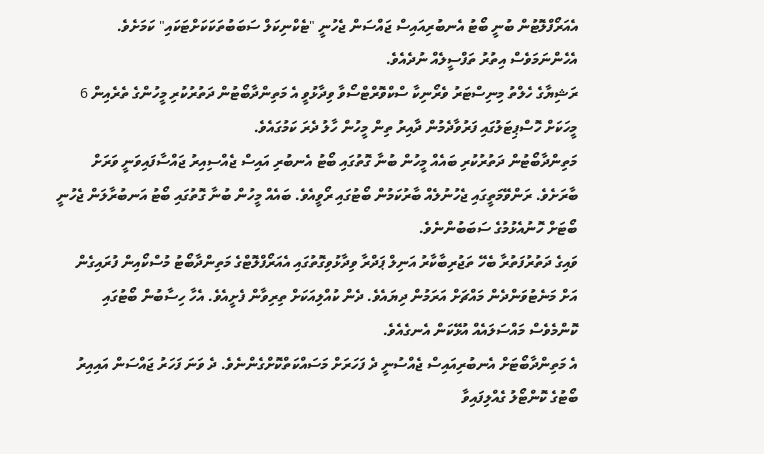އެއަރޯފްލޮޓުން ބުނީ ބޯޓު އެނބުރިއައިސް ޖައްސަން ޖެހުނީ "ޓެކްނިކަލް ސަބަބުތަކަކަށްޓަކައި" ކަމަށެވެ. އެހެންނަމަވެސް އިތުރު ތަފްސީލެއް ނުދެއެވެ.
ރަޝިޔާގެ ހެލްތު މިނިސްޓަރު ވެރޯނިކާ ސްކްވޮރްޓްސޯވާ ވިދާޅުވީ އެ މަތިންދާބޯޓުން ދަތުރުކުރި މީހުންގެ ތެރެއިން 6 މީހަކަށް ހޮސްޕިޓަލުގައި ފަރުވާދެމުން ދާއިރު ތިން މީހުން ހާލު ދެރަ ކަމުގައެވެ.
މަތިންދާބޯޓުން ދަތުރުކުރި ބައެއް މީހުން ބުނާ ގޮތުގައި ބޯޓު އެނބުރި އައިސް ޖެއްސިއިރު ޖައްސާފައިވަނީ ވަރަށް ބާރަށެވެ. ރަންވޭމަތީގައި ޖެހުނުލެއް ބާރުކަމުން ބޯޓުގައި ރޯވީއެވެ. ބައެއް މީހުން ބުނާ ގޮތުގައި ބޯޓު އަނބުރާލަން ޖެހުނީ ބޯޓަށް ހޮނުއެޅުމުގެ ސަބަބުންނެވެ.
ވައިގެ ދަތުރުފަތުރާ ބެހޭ ތަޖުރިބާކާރު އަނިލް ޕަދްރާ ވިދާޅުވިގޮތުގައި އެއަރޯފްލޮޓްގެ މަތިންދާބޯޓު މުސްކޯއިން ފުރައިގެން އަށް މަނެޓުވަންދެން މައްޗަށް އަރަމުން ދިޔައެވެ. ދެން ކުއްލިއަކަށް ތިރިވާން ފެށީއެވެ. އެހާ ހިސާބުން ބޯޓުގައި ކޮންމެވެސް މައްސަލައެއް އުޅޭކަން އެނގެއެވެ.
އެ މަތިންދާބޯޓަށް އެނބުރިއައިސް ޖެއްސުނީ ދެ ފަހަރަށް މަސައްކަތްކޮށްގެންނެވެ. ދެ ވަނަ ފަހަރު ޖައްސަން އައިއިރު ބޯޓުގެ ކޮންޓޯލު ގެއްލިފައިވާ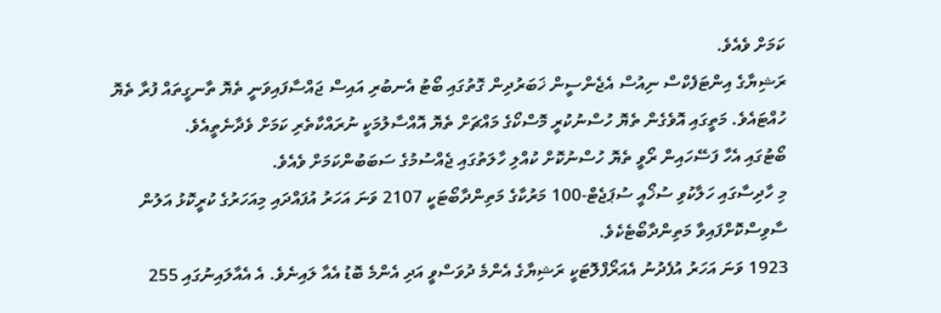ކަމަށް ވެއެވެ.
ރަޝިޔާގެ އިންޓަފެކްސް ނިއުސް އެޖެންސީން ޚަބަރުދިން ގޮތުގައި ބޯޓު އެނބުރި އައިސް ޖައްސާފައިވަނީ ތެޔޮ ތާނގީތައް ފުރާ ތެޔޮ ހުއްޓައެވެ. މަތީގައި އޮވެގެން ތެޔޮ ހުސްނުކުރީ މޮސްކޯގެ މައްޗަށް ތެޔޮ އޮއްސާލުމަކީ ނުރައްކާތެރި ކަމަށް ވެދާނެތީއެވެ.
ބޯޓުގައި އެހާ ފަސޭހައިން ރޯވީ ތެޔޮ ހުސްނުކޮށް ކުއްލި ހާލަތުގައި ޖެއްސުމުގެ ސަބަބުންކަމަށް ވެއެވެ.
މި ހާދިސާގައި ހަލާކުވި ސުޚޯއީ ސުޕަޖެޓް-100 މަރުކާގެ މަތިންދާބޯޓަކީ 2107 ވަނަ އަހަރު އުފައްދައި މިއަހަރުގެ ކުރީކޮޅު އަލުން ސާވިސްކޮށްފައިވާ މަތިންދާބޯޓެކެވެ.
1923 ވަނަ އަހަރު އުފެދުނު އެއަރޯފްލޮޓަކީ ރަޝިޔާގެ އެންމެ ދުވަސްވީ އަދި އެންމެ ބޮޑު އެއާ ލައިނެވެ. އެ އެއާލައިނުގައި 255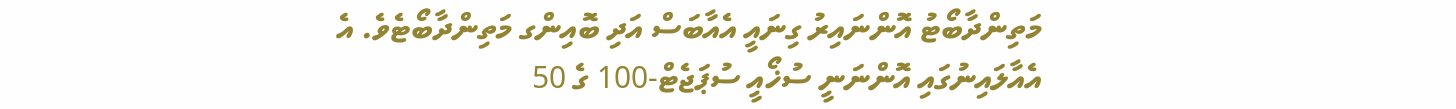މަތިންދާބޯޓު އޮންނައިރު ގިނައީ އެއާބަސް އަދި ބޮއިންގ މަތިންދާބޯޓެވެ. އެ އެއާލައިނުގައި އޮންނަނީ ސުޚޯއީ ސުޕަޖެޓް-100 ގެ 50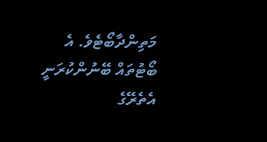މަތިންދާބޯޓެވެ. އެ ބޯޓުތައް ބޭނުންކުރަނީ އެތެރޭގެ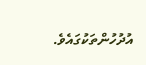އުދުހުންތަކުގައެވެ.